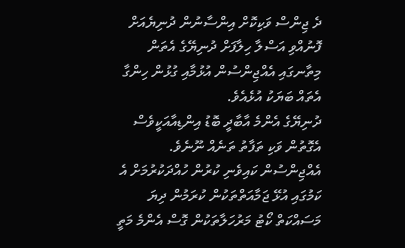ދެ ޖިންސް ވަކިކޮށް އިންސާނުން ދުނިޔެއަށް ފޮނުއްވި އަސްލާ ހިލާފަށް ދުނިޔޭގެ އެތަން މިތާނގައި އެއްޖިންސުން އުޅުމާއި ގުޅުން ހިންގާ އެތައް ބަޔަކު އުޅެއެވެ.
ދުނިޔޭގެ އެންމެ އާބާދީ ބޮޑު އިންޑިއާއަކީވެސް އެގޮތުން ވަކި ތަފާތު ތަނެއް ނޫނެވެ.
އެއްޖިންސުން ކައިވެނި ކުރުން ހުއްދަކުރުމަށް އެ ކަމުގައި އުޅޭ ޖަމާއަތްތަކުން ކުރަމުން ދިޔަ މަސައްކަތް ކޯޓު މަރުހަލާތަކުން ގޮސް އެންމެ މަތީ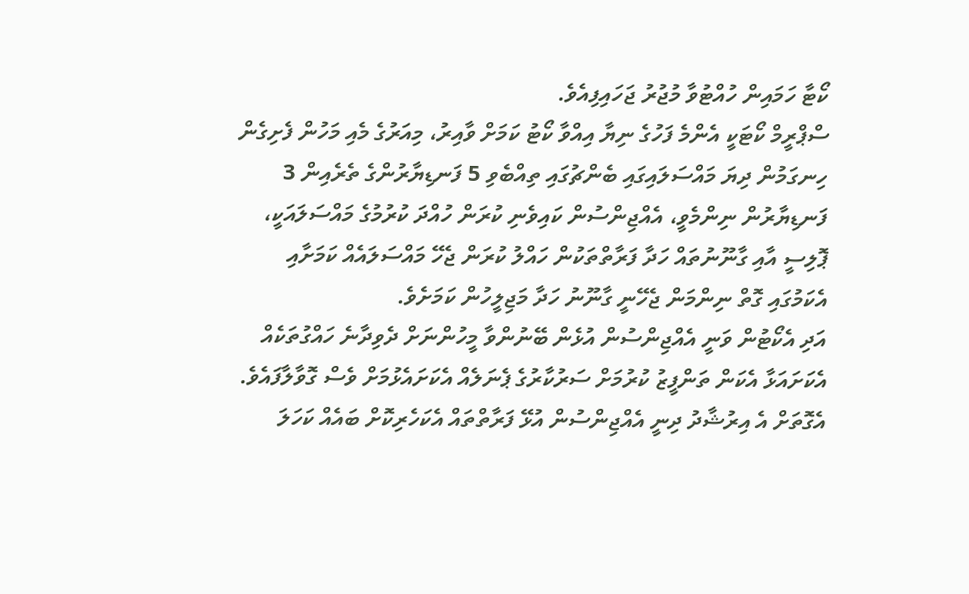ކޯޓާ ހަމައިން ހުއްޓުވާ މުޖުރު ޖަހައިފިއެވެ.
ސްޕްރީމް ކޯޓަކީ އެންމެ ފަހުގެ ނިޔާ އިއްވާ ކޯޓު ކަމަށް ވާއިރު، މިއަރުގެ މެއި މަހުން ފެށިގެން ހިނގަމުން ދިޔަ މައްސަލައިގައި ބެންޗުގައި ތިއްބެވި 5 ފަނޑިޔާރުންގެ ތެރެއިން 3 ފަނޑިޔާރުން ނިންމެވީ، އެއްޖިންސުން ކައިވެނި ކުރަން ހުއްދަ ކުރުމުގެ މައްސަލައަކީ، ޕޮލިސީ އާއި ގާނޫނުތައް ހަދާ ފަރާތްތަކުން ހައްލު ކުރަން ޖެހޭ މައްސަލައެއް ކަމަށާއި އެކަމުގައި ގޮތް ނިންމަން ޖެހޭނީ ގާނޫނު ހަދާ މަޖިލީހުން ކަމަށެވެ.
އަދި އެކޯޓުން ވަނީ އެއްޖިންސުން އުޅެން ބޭނުންވާ މީހުންނަށް ދެވިދާނެ ހައްގުތަކެއް އެކަށައަޅާ އެކަން ތަންފީޒު ކުރުމަށް ސަރުކާރުގެ ޕެނަލެއް އެކަށައެޅުމަށް ވެސް ގޮވާލާފައެވެ. އެގޮތަށް އެ އިރުޝާދު ދިނީ އެއްޖިންސުން އުޅޭ ފަރާތްތައް އެކަހެރިކޮށް ބައެއް ކަހަލަ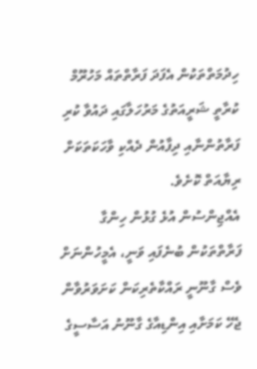ހިދުމަތްތަކުން އެފަދަ ފަރާތްތައް މަހުރޫމް ކުރާތީ ޝަރީއަތުގެ މަރުހަލާގައި ދައުވާ ކުރި ފަރާތުންނާއި ދިފާއުން ދެއްކި ވާހަކަތަކަށް ރިޔާއަތް ކޮށެވެ.
އެއްޖިންސުން އުޅެ ގުޅުން ހިންގާ ފަރާތްތަކުން ބުނެފައި ވަނީ، އެމީހުންނަށް ވެސް ގާނޫނީ ރައްކާތެރިކަން ކަށަވަރުވާން ޖެހޭ ކަމަށާއި އިންޑިއާގެ ގާނޫނު އަސާސީގެ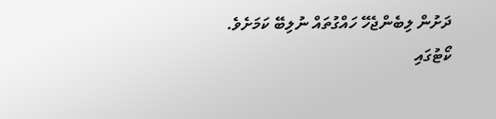ދަށުން ލިބެންޖެހޭ ހައްގުތައް ނުލިބޭ ކަމަށެވެ.
ކޯޓުގައި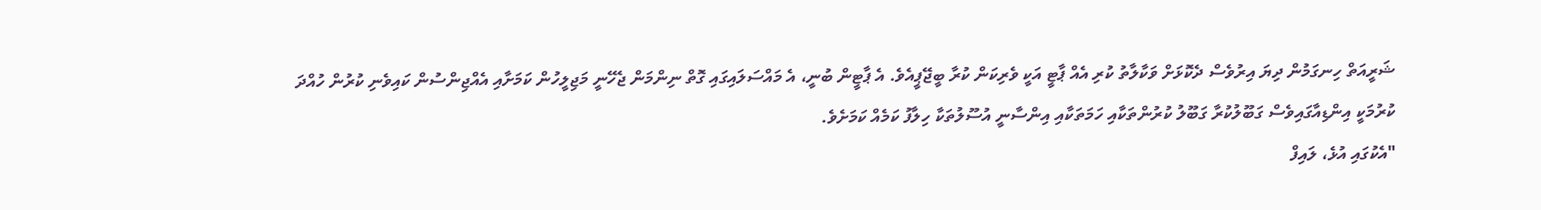ޝަރީއަތް ހިނގަމުން ދިޔަ އިރުވެސް ދެކޮޅަށް ވަކާލާތު ކުރި އެއް ޕާޓީ އަކީ ވެރިކަން ކުރާ ބީޖޭޕީއެވެ. އެ ޕާޓީން ބުނީ، އެ މައްސަލައިގައި ގޮތް ނިންމަން ޖެހޭނީ މަޖިލީހުން ކަމަށާއި އެއްޖިންސުން ކައިވެނި ކުރުން ހުއްދަ ކުރުމަކީ އިންޑިއާގައިވެސް ގަބޫލުކުރާ ގަބޫލު ކުރުންތަކާއި ހަމަތަކާއި އިންސާނީ އުސޫލުތަކާ ހިލާފު ކަމެއް ކަމަށެވެ.
"އެކުގައި އުޅެ، ލައިފް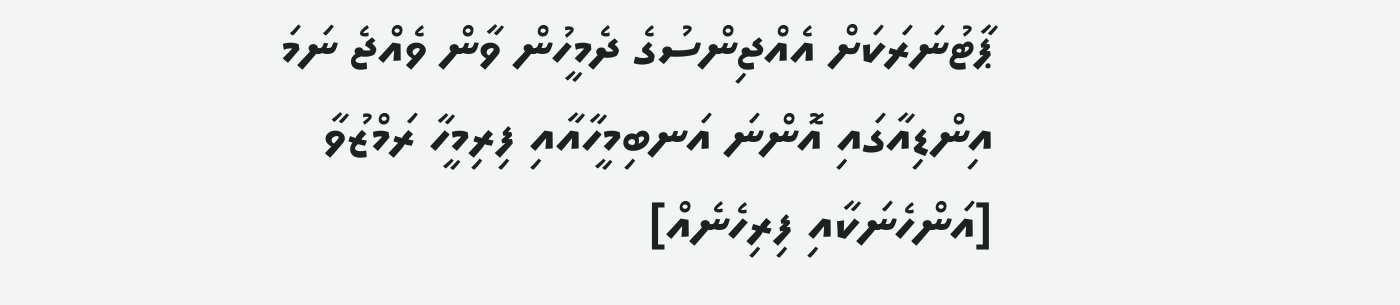ޕާޓުނަރަކަށް އެއްޖިންސުގެ ދެމީހުން ވާން ވެއްޖެ ނަމަ އިންޑިއާގައި އޮންނަ އަނބިމީހާއާއި ފިރިމީހާ ރަމްޒުވާ [އަންހެނަކާއި ފިރިހެނެއް]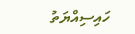ހައިސިއްޔަތު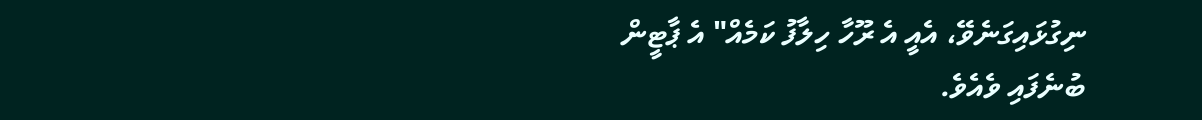ނިގުޅައިގަނެވޭ، އެއީ އެ ރޫހާ ހިލާފު ކަމެއް" އެ ޕާޓީން ބުނެފައި ވެއެވެ.